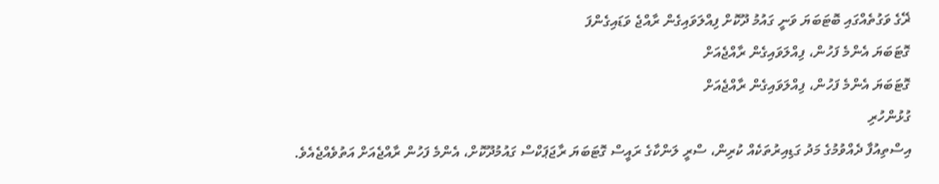ޜޭގެ ވަގުތެއްގައި ބޮޓަބަޔަ ވަނީ ގައުމު ދޫކޮށް ފިއްލަވައިގެން ރާއްޖެ ވަޑައިގެންފަ
ގޮޓަބަޔަ އެންމެ ފަހުން، ފިއްލަވައިގެން ރާއްޖެއަށް
ގޮޓަބަޔަ އެންމެ ފަހުން، ފިއްލަވައިގެން ރާއްޖެއަށް
ގުޅުންހުރި
އިސްތިއުފާ ދެއްވުމުގެ މަދު ގަޑިއިރުތަކެއް ކުރިން، ސްރީ ލަންކާގެ ރައީސް ގޮޓަބަޔަ ރާޖަޕަކްސް ގައުމުދޫކޮށް، އެންމެ ފަހުން ރާއްޖެއަށް އަތުވެއްޖެއެވެ.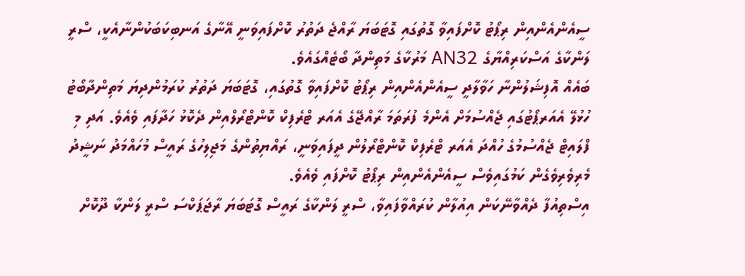ސީއެންއެންއިން ރިޕޯޓު ކޮށްފައިވާ ގޮތުގައި ގޮޓަބަޔަ ރާއްޖެ ދަތުރު ކޮށްފައިވަނީ އޭނާގެ އަނބިކަބަކުންނާއެކީ، ސްރީ ލަންކާގެ އަސްކަރިއްޔާގެ AN32 މަރުކާގެ މަތިންދާ ބޯޓެއްގައެވެ.
ބައެއް އޮފިޝަލުންނާ ހަވާލާދީ ސީއެންއެންއިން ރިޕޯޓު ކޮށްފައިވާ ގޮތުގައި، ގޮޓަބަޔަ ދަތުރު ކުރަމުންދިޔަ މަތިންދާބޯޓު ހުޅުލޭ އެއަރޕޯޓުގައި ޖެއްސުމަށް އެންމެ ފުރަތަމަ ރާއްޖޭގެ އެއަރ ޓްރެފިކް ކޮންޓްރޯލްއިން ދެކޮޅު ހަދާފައި ވެއެވެ. އަދި މި ފްލައިޓް ޖެއްސުމުގެ ހުއްދަ އެއަރ ޓްރެފިކް ކޮންޓްރޯލުން ދީފައިވަނީ، ރައްޔިތުންގެ މަޖިލިހުގެ ރައީސް މުހައްމަދު ނަޝީދު މެރިވެރިވެގެން ކަމުގައިވެސް ސީއެންއެންއިން ރިޕޯޓު ކޮށްފައި ވެއެވެ.
އިސްތިއުފާ ދެއްވާނޭކަން އިއުލާން ކުރައްވާފައިވާ، ސްރީ ލަންކާގެ ރައީސް ގޮޓަބަޔަ ރާޖަޕަކްސަ ސްރީ ލަންކާ ދޫކޮށް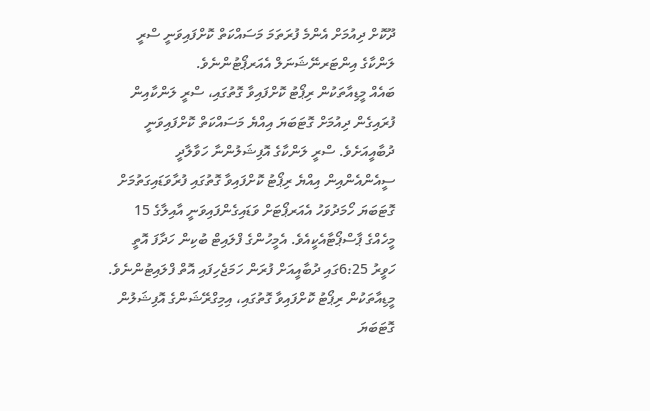ދޫކޮށް ދިއުމަށް އެންމެ ފުރަތަމަ މަސައްކަތް ކޮށްފައިވަނީ ސްރީ ލަންކާގެ އިންޓަރނޭޝަނަލް އެއަރޕޯޓުންނެވެ.
ބައެއް މީޑިއާތަކުން ރިޕޯޓު ކޮށްފައިވާ ގޮތުގައި، ސްރީ ލަންކާއިން ފުރައިގެން ދިއުމަށް ގޮޓަބަޔަ އިއްޔެ މަސައްކަތް ކޮށްފައިވަނީ ދުބާއީއަށެވެ. ސްރީ ލަންކާގެ އޮފިޝަލުންނާ ހަވާލާދީ ސީއެންއެންއިން އިއްޔެ ރިޕޯޓު ކޮށްފައިވާ ގޮތުގައި ފުރާވަޑައިގަތުމަށް ގޮޓަބަޔަ ހޯމަދުވަހު އެއަރޕޯޓަށް ވަޑައިގެންފައިވަނީ އާއިލާގެ 15 މީހެއްގެ ޕާސްޕޯޓާއެކީއެވެ. އެމީހުންގެ ފްލައިޓް ބުކިން ހަދާފަ އޮތީ ހަވީރު 6:25ގައި ދުބާއީއަށް ފުރަން ހަމަޖެހިފައި އޮތް ފްލައިޓުންނެވެ.
މީޑިއާތަކުން ރިޕޯޓު ކޮށްފައިވާ ގޮތުގައި، އިމިގްރޭޝަންގެ އޮފިޝަލުން ގޮޓަބަޔަ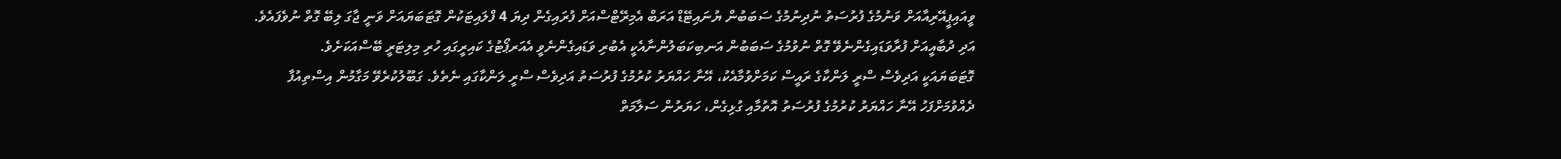ވީއައިޕީއޭރިއާއަށް ވަނުމުގެ ފުރުސަތު ނުދިނުމުގެ ސަބަބުން ޔުނައިޓޭޑް އަރަބް އެމިރޭޓްސްއަށް ފުރައިގެން ދިޔަ 4 ފްލައިޓަކުން ގޮޓަބަޔައަށް ވަނީ ޖާގަ ލިބޭ ގޮތް ނުވެފައެވެ. އަދި ދުބާއީއަށް ފުރާވަޑައިގެންނެވޭ ގޮތް ނުވުމުގެ ސަބަބުން އަނބިކަބަލުންނާއެކީ އެބުރި ވަޑައިގެންނެވީ އެއަރޕޯޓުގެ ކައިރީގައި ހުރި މިލިޓަރީ ބޭސްއަކަށެވެ.
ގޮޓަބަޔައަކީ އަދިވެސް ސްރީ ލަންކާގެ ރައީސް ކަމަށްވުމާއެކު، އޭނާ ހައްޔަރު ކުރުމުގެ ފުރުސަތު އަދިވެސް ސްރީ ލަންކާގައި ނެތެވެ. ގަބޫލުކުރެވޭ މަގާމުން އިސްތިއުފާ ދެއްވުމަށްފަހު އޭނާ ހައްޔަރު ކުރުމުގެ ފުރުސަތު އޮތުމާއި ގުޅިގެން، ހަޔަރުން ސަލާމަތް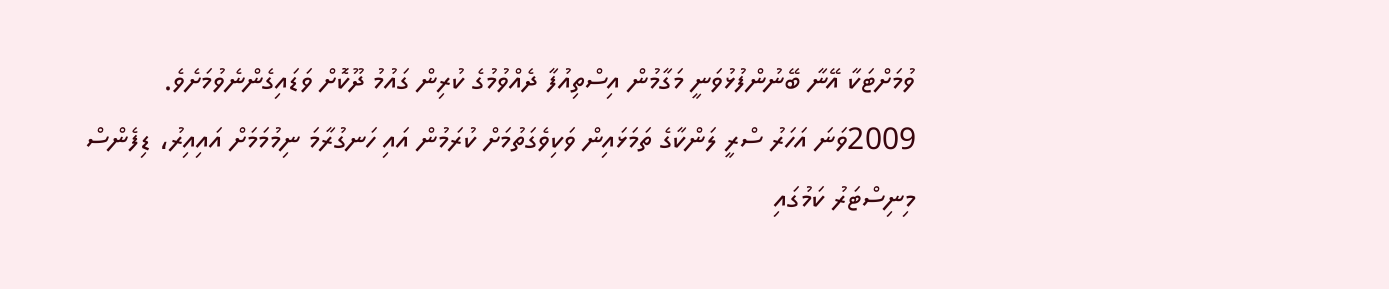ވުމަށްޓަކާ އޭނާ ބޭނުންފުޅުވަނީ މަގާމުން އިސްތިއުފާ ދެއްވުމުގެ ކުރިން ގައުމު ދޫކޮށް ވަޑައިގެންނެވުމަށެވެ.
2009ވަނަ އަހަރު ސްރީ ލަންކާގެ ތަމަޅައިން ވަކިވެގަތުމަށް ކުރަމުން އައި ހަނގުރާމަ ނިމުމަމަށް އައިއިރު، ޑިފެންސް މިނިސްޓަރު ކަމުގައި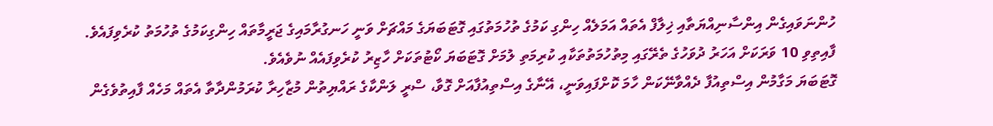ހުންނަވައިގެން އިންސާނިއްޔަތާއި ޚިލާފް އެތައް އަމަލެއް ހިންގި ކަމުގެ ތުހުމަތުގައި ގޮޓަބަޔަގެ މައްޗަށް ވަނީ ހަނގުރާމައިގެ ޖަރީމާތައް ހިންގިކަމުގެ ތުހުމަތު ކުރެވިފައެވެ.
ފާއިތިވި 10 ވަރަކަށް އަހަރު ދުވަހުގެ ތެރޭގައި މިތުހުމަތުތަކާއި ކުރިމަތި ލުމަށް ގޮޓަބަޔަ ކޯޓުތަކަށް ހާޒިރު ކުރެވިފައެއް ނުވެއެވެ.
ގޮޓަބަޔަ މަގާމުން އިސްތިއުފާ ދެއްވާނޭކަން ހާމަ ކޮށްފައިވަނީ، އޭނާގެ އިސްތިއުފާއަށް ގޮވާ، ސްރީ ލަންކާގެ ރައްޔިތުން މުޒާހިރާ ކުރަމުންދާތާ އެތައް މަހެއް ފާއިތުވެގެން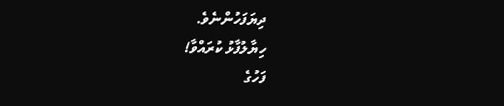ދިޔަފަހުންނެވެ.
ހިޔާލުފާޅު ކުރައްވާ!
ފަހުގެ